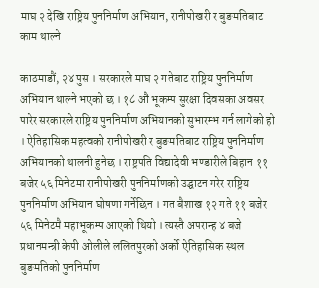माघ २ देखि राष्ट्रिय पुननिर्माण अभियान, रानीपोखरी र बुङमतिबाट काम थाल्ने

काठमाडौं, २४ पुस । सरकारले माघ २ गतेबाट राष्ट्रिय पुननिर्माण अभियान थाल्ने भएको छ । १८ औं भूकम्प सुरक्षा दिवसका अवसर पारेर सरकारले राष्ट्रिय पुननिर्माण अभियानको सुभारम्भ गर्न लागेको हो । ऐतिहासिक महत्वको रानीपोखरी र बुङमतिबाट राष्ट्रिय पुननिर्माण अभियानको थालनी हुनेछ । राष्ट्रपति विद्यादेवी भण्डारीले बिहान ११ बजेर ५६ मिनेटमा रानीपोखरी पुननिर्माणको उद्घाटन गरेर राष्ट्रिय पुननिर्माण अभियान घोषणा गर्नेछिन । गत बैशाख १२ गते ११ बजेर ५६ मिनेटमै महाभूकम्प आएको थियो । त्यस्तै अपरान्ह ४ बजे प्रधानमन्त्री केपी ओलीले ललितपुरको अर्को ऐतिहासिक स्थल बुङमतिको पुननिर्माण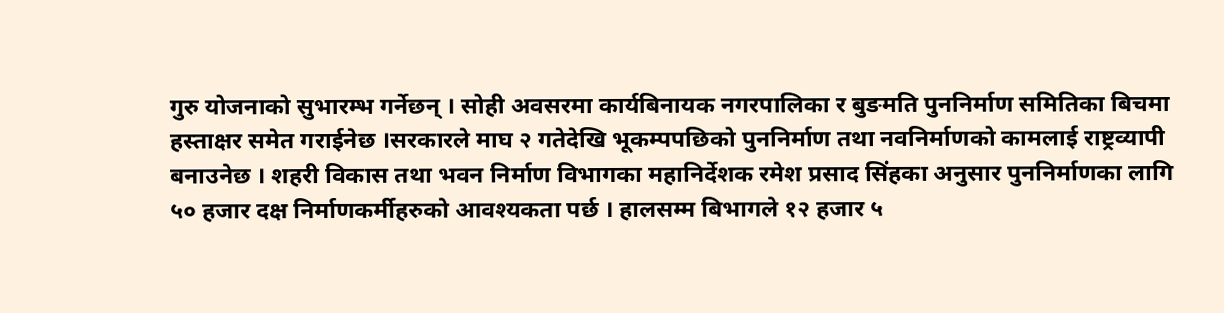गुरु योजनाको सुभारम्भ गर्नेछन् । सोही अवसरमा कार्यबिनायक नगरपालिका र बुङमति पुननिर्माण समितिका बिचमा हस्ताक्षर समेत गराईनेछ ।सरकारले माघ २ गतेदेखि भूकम्पपछिको पुननिर्माण तथा नवनिर्माणको कामलाई राष्ट्रव्यापी बनाउनेछ । शहरी विकास तथा भवन निर्माण विभागका महानिर्देशक रमेश प्रसाद सिंहका अनुसार पुननिर्माणका लागि ५० हजार दक्ष निर्माणकर्मीहरुको आवश्यकता पर्छ । हालसम्म बिभागले १२ हजार ५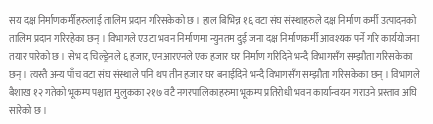सय दक्ष निर्माणकर्मीहरुलाई तालिम प्रदान गरिसकेको छ । हाल बिभिन्न १६ वटा संघ संस्थाहरुले दक्ष निर्माण कर्मी उत्पादनको तालिम प्रदान गरिरहेका छन् । विभागले एउटा भवन निर्माणमा न्युनतम दुई जना दक्ष निर्माणकर्मी आवश्यक पर्ने गरि कार्ययोजना तयार पारेको छ । सेभ द चिल्ड्रेनले ६ हजार, एनआरएनले एक हजार घर निर्माण गरिदिने भन्दै विभागसँग सम्झौता गरिसकेका छन् । त्यस्तै अन्य पाँच वटा संघ संस्थाले पनि थप तीन हजार घर बनाईदिने भन्दै विभागसँग सम्झौता गरिसकेका छन् । विभागले बैशाख १२ गतेको भूकम्प पश्चात मुलुकका २१७ वटै नगरपालिकाहरुमा भूकम्प प्रतिरोधी भवन कार्यान्वयन गराउने प्रस्ताव अघि सारेको छ ।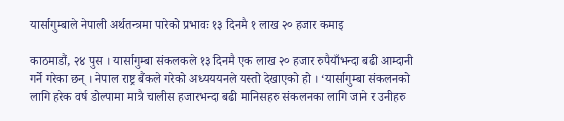यार्सागुम्बाले नेपाली अर्थतन्त्रमा पारेको प्रभावः १३ दिनमै १ लाख २० हजार कमाइ

काठमाडौं, २४ पुस । यार्सागुम्बा संकलकले १३ दिनमै एक लाख २० हजार रुपैयाँभन्दा बढी आम्दानी गर्ने गरेका छन् । नेपाल राष्ट्र बैंकले गरेको अध्यययनले यस्तो देखाएको हो । ‘यार्सागुम्बा संकलनको लागि हरेक वर्ष डोल्पामा मात्रै चालीस हजारभन्दा बढी मानिसहरु संकलनका लागि जाने र उनीहरु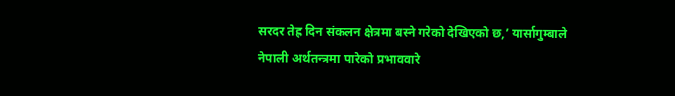सरदर तेह्र दिन संकलन क्षेत्रमा बस्ने गरेको देखिएको छ,’ यार्सागुम्बाले नेपाली अर्थतन्त्रमा पारेको प्रभाववारे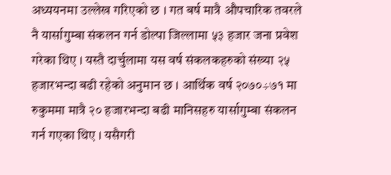अध्ययनमा उल्लेख गरिएको छ । गत बर्ष मात्रै औपचारिक तवरले नै यार्सागुम्बा संकलन गर्न डोल्पा जिल्लामा ५३ हजार जना प्रवेश गरेका थिए । यस्तै दार्चुलामा यस वर्ष संकलकहरुको संख्या २५ हजारभन्दा बढी रहेको अनुमान छ । आर्थिक वर्ष २०७०÷७१ मा रुकुममा मात्रै २० हजारभन्दा बढी मानिसहरु यार्सागुम्बा संकलन गर्न गएका थिए । यसैगरी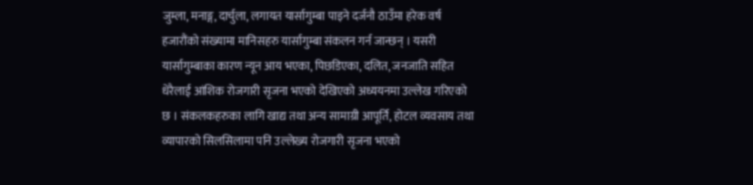जुम्ला, मनाङ्ग, दार्चुला, लगायत यार्सागुम्बा पाइने दर्जनौ ठाउँमा हरेक वर्ष हजारौंको संख्यामा मानिसहरु यार्सागुम्बा संकलन गर्न जान्छन् । यसरी यार्सागुम्बाका कारण न्यून आय भएका, पिछडिएका, दलित, जनजाति सहित धेरैलाई आंशिक रोजगारी सृजना भएको देखिएको अध्ययनमा उल्लेख गरिएको छ । संकलकहरुका लागि खाद्य तथा अन्य सामाग्री आपूर्ति, होटल व्यवसाय तथा व्यापारको सिलसिलामा पनि उल्लेख्य रोजगारी सृजना भएको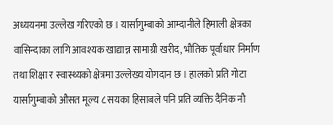अध्ययनमा उल्लेख गरिएको छ । यार्सागुम्बाको आम्दानीले हिमाली क्षेत्रका वासिन्दाका लागि आवश्यक खाद्यान्न सामाग्री खरीद, भौतिक पूर्वाधार निर्माण तथा शिक्षा र स्वास्थ्यको क्षेत्रमा उल्लेख्य योगदान छ । हालको प्रति गोटा यार्सागुम्बाको औसत मूल्य ८ सयका हिसाबले पनि प्रति व्यक्ति दैनिक नौ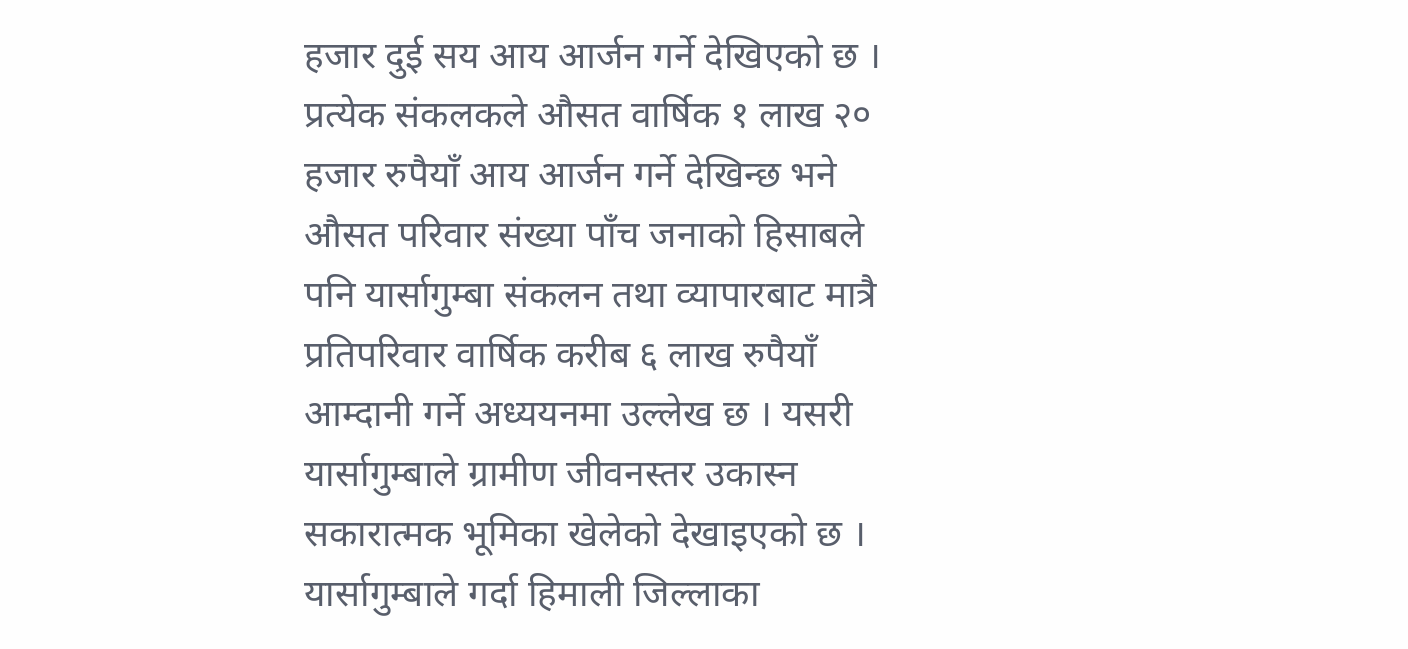हजार दुई सय आय आर्जन गर्ने देखिएको छ । प्रत्येक संकलकले औसत वार्षिक १ लाख २० हजार रुपैयाँ आय आर्जन गर्ने देखिन्छ भने औसत परिवार संख्या पाँच जनाको हिसाबले पनि यार्सागुम्बा संकलन तथा व्यापारबाट मात्रै प्रतिपरिवार वार्षिक करीब ६ लाख रुपैयाँ आम्दानी गर्ने अध्ययनमा उल्लेख छ । यसरी यार्सागुम्बाले ग्रामीण जीवनस्तर उकास्न सकारात्मक भूमिका खेलेको देखाइएको छ । यार्सागुम्बाले गर्दा हिमाली जिल्लाका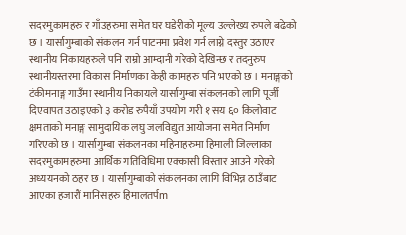सदरमुकामहरु र गाँउहरुमा समेत घर घडेरीको मूल्य उल्लेख्य रुपले बढेको छ । यार्सागुम्बाको संकलन गर्न पाटनमा प्रवेश गर्न लाग्ने दस्तुर उठाएर स्थानीय निकायहरुले पनि राम्रो आम्दानी गरेको देखिन्छ र तदनुरुप स्थानीयस्तरमा विकास निर्माणका केही कामहरु पनि भएको छ । मनाङ्गको टंकीमनाङ्ग गाउँमा स्थानीय निकायले यार्सागुम्बा संकलनको लागि पूर्जी दिएवापत उठाइएको ३ करोड रुपैयाँ उपयोग गरी १ सय ६० किलोवाट क्षमताको मनाङ्ग सामुदायिक लघु जलविद्युत आयोजना समेत निर्माण गरिएको छ । यार्सागुम्बा संकलनका महिनाहरुमा हिमाली जिल्लाका सदरमुकामहरुमा आर्थिक गतिविधिमा एक्कासी विस्तार आउने गरेको अध्ययनको ठहर छ । यार्सागुम्बाको संकलनका लागि विभिन्न ठाउँबाट आएका हजारौं मानिसहरु हिमालतर्पm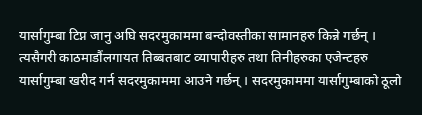यार्सागुम्बा टिप्न जानु अघि सदरमुकाममा बन्दोवस्तीका सामानहरु किन्ने गर्छन् । त्यसैगरी काठमाडौंलगायत तिब्बतबाट व्यापारीहरु तथा तिनीहरुका एजेन्टहरु यार्सागुम्बा खरीद गर्न सदरमुकाममा आउने गर्छन् । सदरमुकाममा यार्सागुम्बाको ठूलो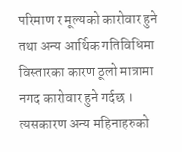परिमाण र मूल्यको कारोवार हुने तथा अन्य आर्थिक गतिविधिमा विस्तारका कारण ठूलो मात्रामा नगद कारोवार हुने गर्दछ । त्यसकारण अन्य महिनाहरुको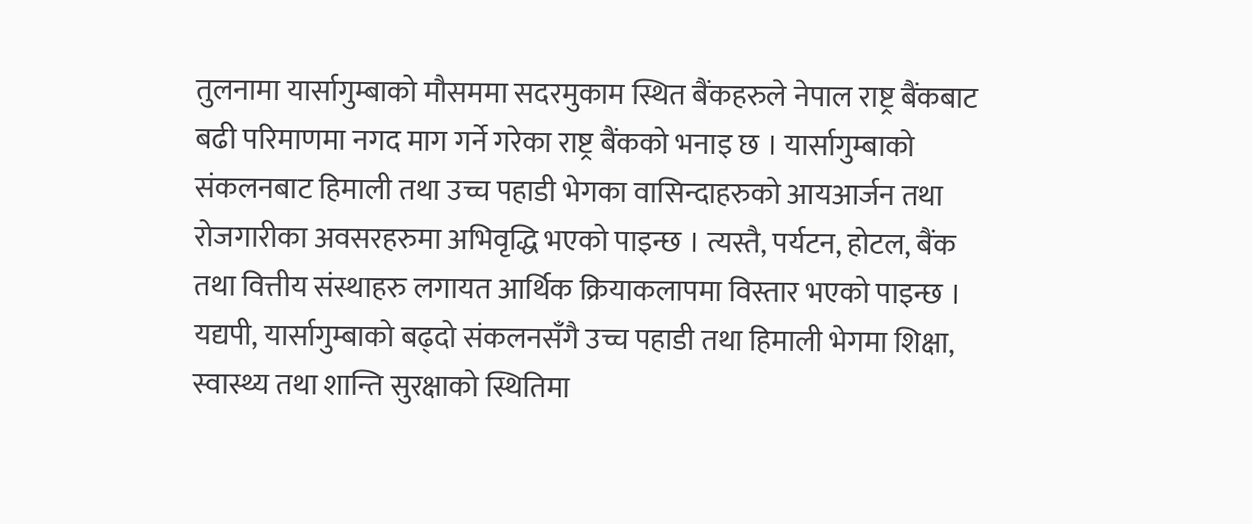तुलनामा यार्सागुम्बाको मौसममा सदरमुकाम स्थित बैंकहरुले नेपाल राष्ट्र बैंकबाट बढी परिमाणमा नगद माग गर्ने गरेका राष्ट्र बैंकको भनाइ छ । यार्सागुम्बाको संकलनबाट हिमाली तथा उच्च पहाडी भेगका वासिन्दाहरुको आयआर्जन तथा रोजगारीका अवसरहरुमा अभिवृद्धि भएको पाइन्छ । त्यस्तै, पर्यटन, होटल, बैंक तथा वित्तीय संस्थाहरु लगायत आर्थिक क्रियाकलापमा विस्तार भएको पाइन्छ । यद्यपी, यार्सागुम्बाको बढ्दो संकलनसँगै उच्च पहाडी तथा हिमाली भेगमा शिक्षा, स्वास्थ्य तथा शान्ति सुरक्षाको स्थितिमा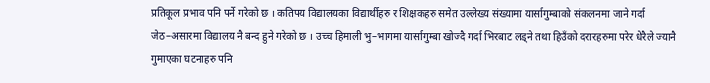प्रतिकूल प्रभाव पनि पर्ने गरेको छ । कतिपय विद्यालयका विद्यार्थीहरु र शिक्षकहरु समेत उल्लेख्य संख्यामा यार्सागुम्बाको संकलनमा जाने गर्दा जेठ–असारमा विद्यालय नै बन्द हुने गरेको छ । उच्च हिमाली भु–भागमा यार्सागुम्बा खोज्दै गर्दा भिरबाट लड्ने तथा हिउँको दरारहरुमा परेर धेरैले ज्यानै गुमाएका घटनाहरु पनि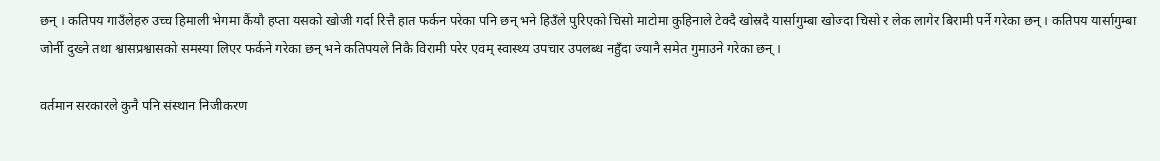छन् । कतिपय गाउँलेहरु उच्च हिमाली भेगमा कैंयौ हप्ता यसको खोजी गर्दा रित्तै हात फर्कन परेका पनि छन् भने हिउँले पुरिएको चिसो माटोमा कुहिनाले टेक्दै खोस्रदै यार्सागुम्बा खोज्दा चिसो र लेक लागेर बिरामी पर्ने गरेका छन् । कतिपय यार्सागुम्बा जोर्नी दुख्ने तथा श्वासप्रश्वासको समस्या लिएर फर्कने गरेका छन् भने कतिपयले निकै विरामी परेर एवम् स्वास्थ्य उपचार उपलब्ध नहुँदा ज्यानै समेत गुमाउने गरेका छन् ।

वर्तमान सरकारले कुनै पनि संस्थान निजीकरण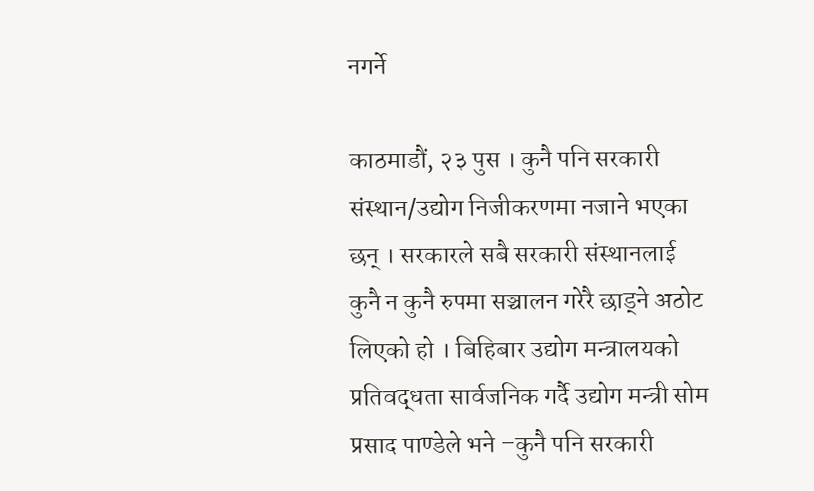नगर्ने

काठमाडौं, २३ पुस । कुनै पनि सरकारी संस्थान/उद्योग निजीकरणमा नजाने भएका छन् । सरकारले सबै सरकारी संस्थानलाई कुनै न कुनै रुपमा सञ्चालन गरेरै छाड्ने अठोट लिएको हो । बिहिबार उद्योग मन्त्रालयको प्रतिवद्धता सार्वजनिक गर्दै उद्योग मन्त्री सोम प्रसाद पाण्डेले भने –कुनै पनि सरकारी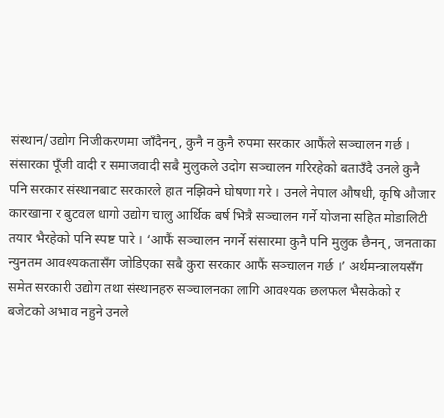संस्थान/उद्योग निजीकरणमा जाँदैनन्, कुनै न कुनै रुपमा सरकार आफैंले सञ्चालन गर्छ । संसारका पूँजी वादी र समाजवादी सबै मुलुकले उदोग सञ्चालन गरिरहेको बताउँदै उनले कुनै पनि सरकार संस्थानबाट सरकारले हात नझिक्ने घोषणा गरे । उनले नेपाल औषधी, कृषि औजार कारखाना र बुटवल धागो उद्योग चालु आर्थिक बर्ष भित्रै सञ्चालन गर्ने योजना सहित मोडालिटी तयार भैरहेको पनि स्पष्ट पारे । ‘आफैं सञ्चालन नगर्ने संसारमा कुनै पनि मुलुक छैनन्, जनताका न्युनतम आवश्यकतासँग जोडिएका सबै कुरा सरकार आफैं सञ्चालन गर्छ ।’ अर्थमन्त्रालयसँग समेत सरकारी उद्योग तथा संस्थानहरु सञ्चालनका लागि आवश्यक छलफल भैसकेको र बजेटको अभाव नहुने उनले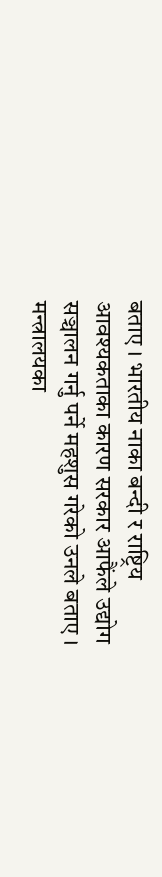बताए । भारतीय नाका बन्दी र राष्ट्रिय आवश्यकताका कारण सरकार आफैंले उद्योग सञ्चालन गर्नु पर्ने महशुस गरेको उनले बताए । मन्त्रालयका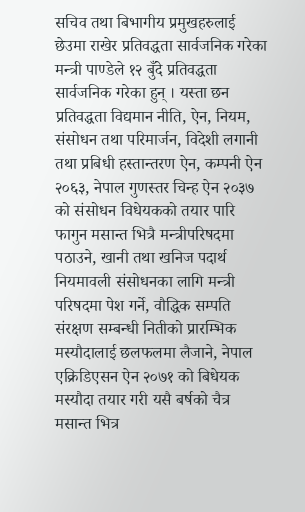सचिव तथा बिभागीय प्रमुखहरुलाई छेउमा राखेर प्रतिवद्धता सार्वजनिक गरेका मन्त्री पाण्डेले १२ बुँदे प्रतिवद्धता सार्वजनिक गरेका हुन् । यस्ता छन प्रतिवद्धता विद्यमान नीति, ऐन, नियम, संसोधन तथा परिमार्जन, विदेशी लगानी तथा प्रबिधी हस्तान्तरण ऐन, कम्पनी ऐन २०६३, नेपाल गुणस्तर चिन्ह ऐन २०३७ को संसोधन विधेयकको तयार पारि फागुन मसान्त भित्रै मन्त्रीपरिषदमा पठाउने, खानी तथा खनिज पदार्थ नियमावली संसोधनका लागि मन्त्री परिषदमा पेश गर्ने, वौद्धिक सम्पति संरक्षण सम्बन्धी नितीको प्रारम्भिक मस्यौदालाई छलफलमा लैजाने, नेपाल एक्रिडिएसन ऐन २०७१ को बिधेयक मस्यौदा तयार गरी यसै बर्षको चैत्र मसान्त भित्र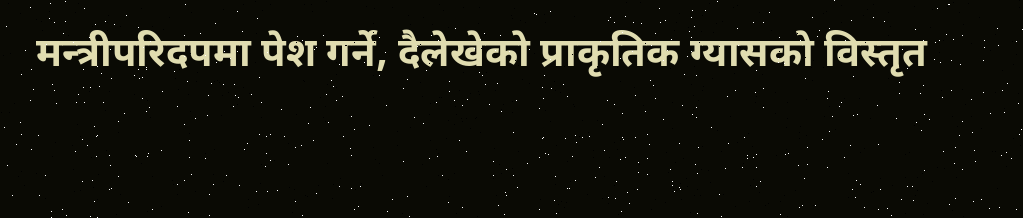मन्त्रीपरिदपमा पेश गर्ने, दैलेखेको प्राकृतिक ग्यासको विस्तृत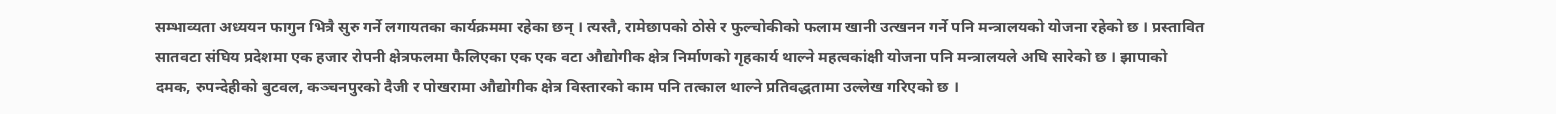सम्भाव्यता अध्ययन फागुन भित्रै सुरु गर्ने लगायतका कार्यक्रममा रहेका छन् । त्यस्तै, रामेछापको ठोसे र फुल्चोकीको फलाम खानी उत्खनन गर्ने पनि मन्त्रालयको योजना रहेको छ । प्रस्तावित सातवटा संघिय प्रदेशमा एक हजार रोपनी क्षेत्रफलमा फैलिएका एक एक वटा औद्योगीक क्षेत्र निर्माणको गृहकार्य थाल्ने महत्वकांक्षी योजना पनि मन्त्रालयले अघि सारेको छ । झापाको दमक, रुपन्देहीको बुटवल, कञ्चनपुरको दैजी र पोखरामा औद्योगीक क्षेत्र विस्तारको काम पनि तत्काल थाल्ने प्रतिवद्धतामा उल्लेख गरिएको छ ।